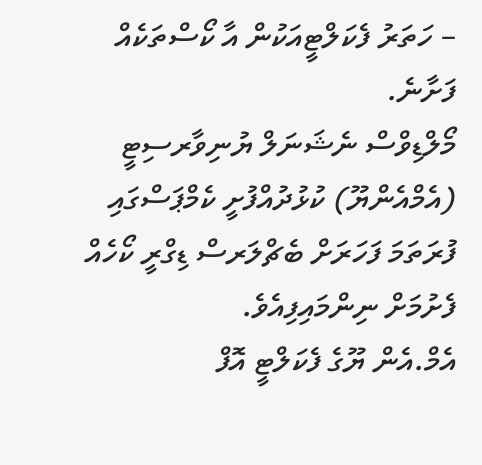– ހަތަރު ފެކަލްޓީއަކުން އާ ކޯސްތަކެއް ފަށާނެ.
މޯލްޑިވްސް ނެޝަނަލް ޔުނިވާރސިޓީ (އެމްއެންޔޫ) ކުޅުދުއްފުށީ ކެމްޕަސްގައި ފުރަތަމަ ފަހަރަށް ބެޗްލަރސް ޑިގްރީ ކޯހެއް ފެށުމަށް ނިންމައިފިއެވެ.
އެމް.އެން ޔޫގެ ފެކަލްޓީ އޮފް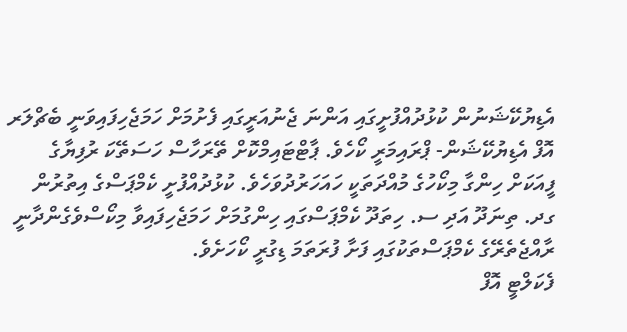އެޑިޔުކޭޝަނުން ކުޅުދުއްފުށީގައި އަންނަ ޖެނުއަރީގައި ފެށުމަށް ހަމަޖެހިފައިވަނީ ބެޗްލަރ އޮފް އެޑިޔުކޭޝަން- ޕްރައިމަރީ ކޯހެވެ. ޕާޓްޓައިމްކޮށް ތޭރަހާސް ހަސަތޭކަ ރުފިޔާގެ ފީއަކަށް ހިންގާ މިކޯހުގެ މުއްދަތަކީ ހައަހަރުދުވަހެވެ. ކުޅުދުއްފުށީ ކެމްޕަސްގެ އިތުރުން ގދ. ތިނަދޫ އަދި ސ. ހިތަދޫ ކެމްޕަސްގައި ހިންގުމަށް ހަމަޖެހިފައިވާ މިކޯސްވެގެންދާނީ ރާއްޖެތެރޭގެ ކެމްޕަސްތަކުގައި ފަށާ ފުރަތަމަ ޑިގުރީ ކޯހަށެވެ.
ފެކަލްޓީ އޮފް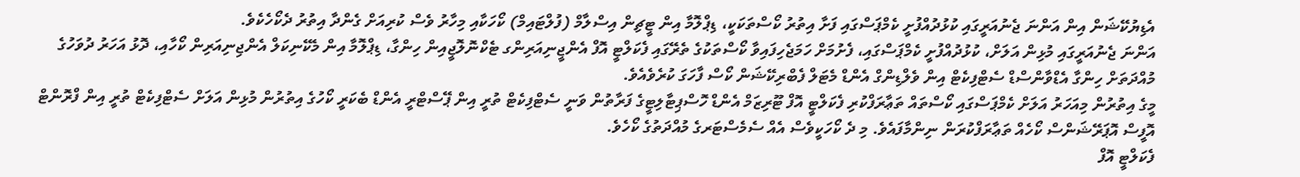އެޑިޔުކޭޝަން އިން އަންނަ ޖެނުއަރީގައި ކުޅުދުއްފުށީ ކެމްޕަސްގައި ފަށާ އިތުރު ކޯސްތަކަކީ، ޑިޕްލޮމާ އިން ޓީޗިން އިސްލާމް (ފުލްޓައިމް) ކޯހަކާއި މިހާރު ވެސް ކުރިއަށް ގެންދާ އިތުރު ދެކޯހެކެވެ.
އަންނަ ޖެނުއަރީގައި މުޅިން އަލަށް، ކުޅުދުއްފުށީ ކެމްޕަސްގައި، ފެށުމަށް ހަމަޖެހިފައިވާ ކޯސްތަކުގެ ތެރޭގައި ފެކަލްޓީ އޮފް އެންޖީނިއަރިންގ ޓެކްނޮލޮޖީއިން ހިންގާ، ޑިޕްލޮމާ އިން މެކޭނިކަލް އެންޖިނިއަރިން ކޯހާއި، ދޮޅު އަހަރު ދުވަހުގެ މުއްދަތަށް ހިންގާ އެޑްވާންސްޑް ސެޓްފިކެޓް އިން ވެލްޑިންގް އެންޑް މެޓަލް ފެބްރިކޭޝަން ކޯސް ފާހަގަ ކުރެވެއެވެ.
މީގެ އިތުރުން މިއަހަރު އަލަށް ކެމްޕަސްގައި ކޯސްތައް ތަޢާރަފްކުރި ފެކަލްޓީ އޮފް ޓޫރިޒަމް އެންޑް ހޮސްޕިޓާލިޓީގެ ފަރާތުން ވަނީ ސެޓްފިކެޓް ތުރީ އިން ޕޭސްޓްރީ އެންޑް ބެކަރީ ކޯހުގެ އިތުރުން މުޅިން އަލަށް ސެޓްފިކެޓް ތުރީ އިން ފްރޮންޓް އޮފީސް އޮޕަރޭޝަންސް ކޯހެއް ތަޢާރަފްކުރަން ނިންމާފައެވެ. މި ދެ ކޯހަކީވެސް އެއް ސެމެސްޓަރގެ މުއްދަތުގެ ކޯހެވެ.
ފެކަލްޓީ އޮފް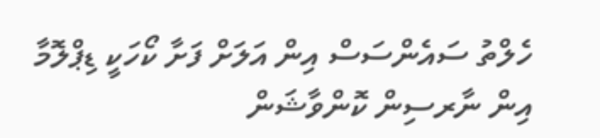ހެލްތު ސައެންސަސް އިން އަލަށް ފަށާ ކޯހަކީ ޑިޕްލޮމާ އިން ނާރސިން ކޮންވާޝަން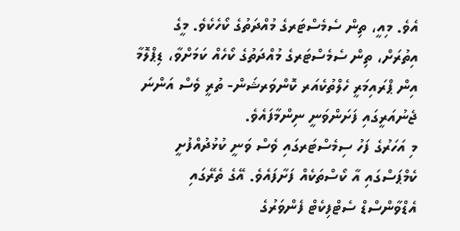އެވެ. މިއީ، ތިން ސެމެސްޓަރގެ މުއްދަތުގެ ކޯހެކެވެ. މީގެ އިތުރަށް، ތިން ސެމެސްޓަރގެ މުއްދަތުގެ ކޯހެއް ކަމަށްވާ، ޑިޕްލޮމާ އިން ޕްރައިމަރީ ހެލްތުކެއަރ ކޮންވަރޝަން- ތުރީ ވެސް އަންނަ ޖެނުއަރީގައި ފަށަންވަނީ ނިންމާފައެވެ.
މި އަހަރުގެ ފަހު ސިމެސްޓަރގައި ވެސް ވަނީ ކުޅުދުއްފުށީ ކެމްޕަސްގައި އާ ކޯސްތަކެއް ފަށާފައެވެ. އޭގެ ތެރޭގައި އެޑްވާންސްޑް ސެޓްފިކެޓް ފެންވަރުގެ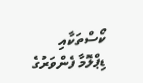ކޯސްތަކާއި ޑިޕްލޮމާ ފެންވަރުގެ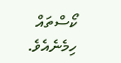ކޯސްތައް ހިމެނެއެވެ.